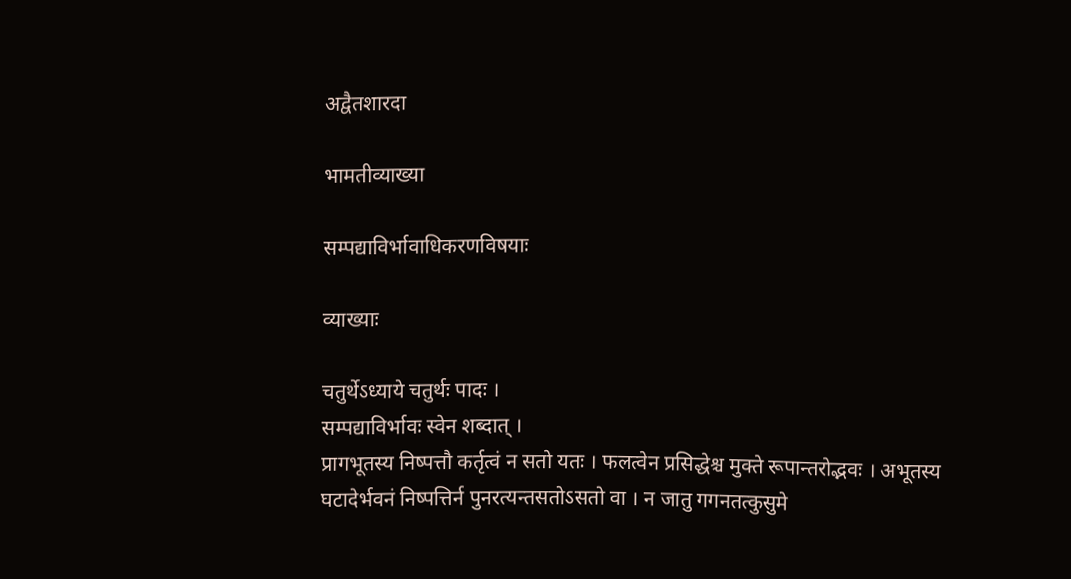अद्वैतशारदा

भामतीव्याख्या

सम्पद्याविर्भावाधिकरणविषयाः

व्याख्याः

चतुर्थेऽध्याये चतुर्थः पादः ।
सम्पद्याविर्भावः स्वेन शब्दात् ।
प्रागभूतस्य निष्पत्तौ कर्तृत्वं न सतो यतः । फलत्वेन प्रसिद्धेश्च मुक्ते रूपान्तरोद्भवः । अभूतस्य घटादेर्भवनं निष्पत्तिर्न पुनरत्यन्तसतोऽसतो वा । न जातु गगनतत्कुसुमे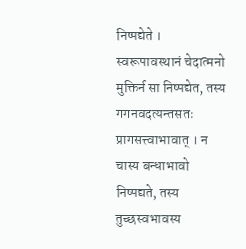निष्पद्येते । स्वरूपावस्थानं चेदात्मनो मुक्तिर्न सा निष्पद्येत, तस्य गगनवदत्यन्तसतः प्रागसत्त्वाभावात् । न चास्य बन्धाभावो निष्पद्यते, तस्य तुच्छस्वभावस्य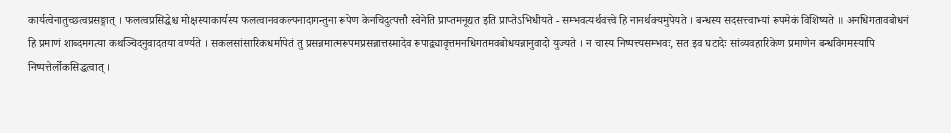कार्यत्वेनातुच्छत्वप्रसङ्गात् । फलत्वप्रसिद्धेश्च मोक्षस्याकार्यस्य फलत्वानवकल्पनादागन्तुना रूपेण केनचिदुत्पत्तौ स्वेनेति प्राप्तमनूद्यत इति प्राप्तेऽभिधीयते - सम्भवत्यर्थवत्त्वे हि नानर्थक्यमुपेयते । बन्धस्य सदसत्त्वाभ्यां रूपमेकं विशिष्यते ॥ अनधिगतावबोधनं हि प्रमाणं शाब्दमगत्या कथञ्चिदनुवादतया वर्ण्यते । सकलसांसारिकधर्मापेतं तु प्रसन्नमात्मरूपमप्रसन्नात्तस्मादेव रूपाद्व्यावृत्तमनधिगतमवबोधयन्नानुवादो युज्यते । न चास्य निष्पत्त्यसम्भवः, सत इव घटादेः सांव्यवहारिकेण प्रमाणेन बन्धविगमस्यापि निष्पत्तेर्लोकसिद्धत्वात् ।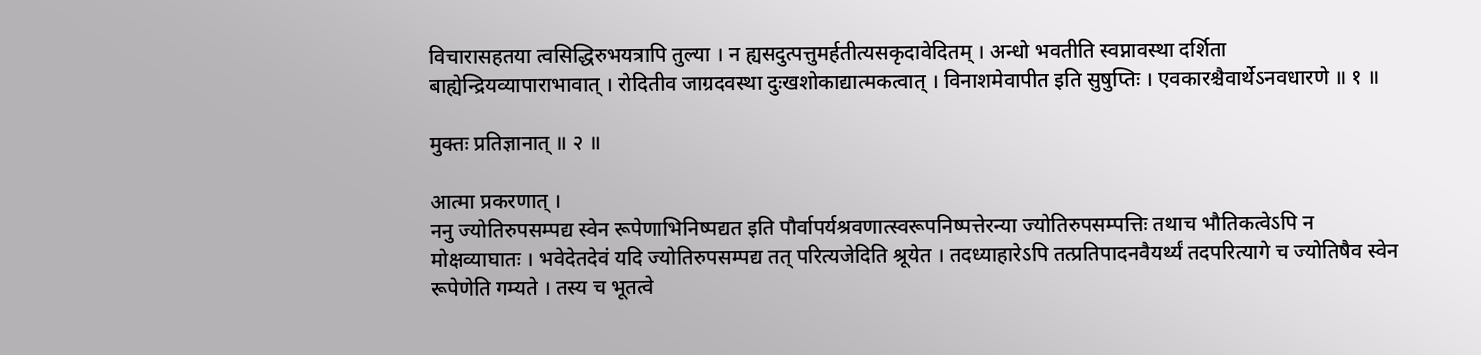विचारासहतया त्वसिद्धिरुभयत्रापि तुल्या । न ह्यसदुत्पत्तुमर्हतीत्यसकृदावेदितम् । अन्धो भवतीति स्वप्नावस्था दर्शिता बाह्येन्द्रियव्यापाराभावात् । रोदितीव जाग्रदवस्था दुःखशोकाद्यात्मकत्वात् । विनाशमेवापीत इति सुषुप्तिः । एवकारश्चैवार्थेऽनवधारणे ॥ १ ॥

मुक्तः प्रतिज्ञानात् ॥ २ ॥

आत्मा प्रकरणात् ।
ननु ज्योतिरुपसम्पद्य स्वेन रूपेणाभिनिष्पद्यत इति पौर्वापर्यश्रवणात्स्वरूपनिष्पत्तेरन्या ज्योतिरुपसम्पत्तिः तथाच भौतिकत्वेऽपि न मोक्षव्याघातः । भवेदेतदेवं यदि ज्योतिरुपसम्पद्य तत् परित्यजेदिति श्रूयेत । तदध्याहारेऽपि तत्प्रतिपादनवैयर्थ्यं तदपरित्यागे च ज्योतिषैव स्वेन रूपेणेति गम्यते । तस्य च भूतत्वे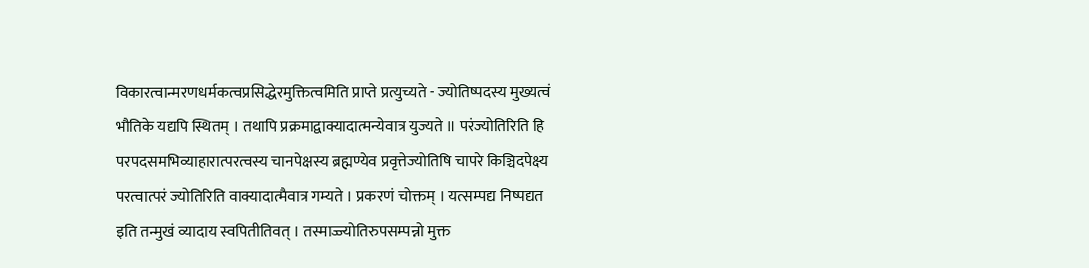विकारत्वान्मरणधर्मकत्वप्रसिद्धेरमुक्तित्वमिति प्राप्ते प्रत्युच्यते - ज्योतिष्पदस्य मुख्यत्वं भौतिके यद्यपि स्थितम् । तथापि प्रक्रमाद्वाक्यादात्मन्येवात्र युज्यते ॥ परंज्योतिरिति हि परपदसमभिव्याहारात्परत्वस्य चानपेक्षस्य ब्रह्मण्येव प्रवृत्तेज्योतिषि चापरे किञ्चिदपेक्ष्य परत्वात्परं ज्योतिरिति वाक्यादात्मैवात्र गम्यते । प्रकरणं चोक्तम् । यत्सम्पद्य निष्पद्यत इति तन्मुखं व्यादाय स्वपितीतिवत् । तस्माज्ज्योतिरुपसम्पन्नो मुक्त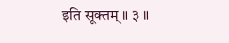इति सूक्तम् ॥ ३ ॥